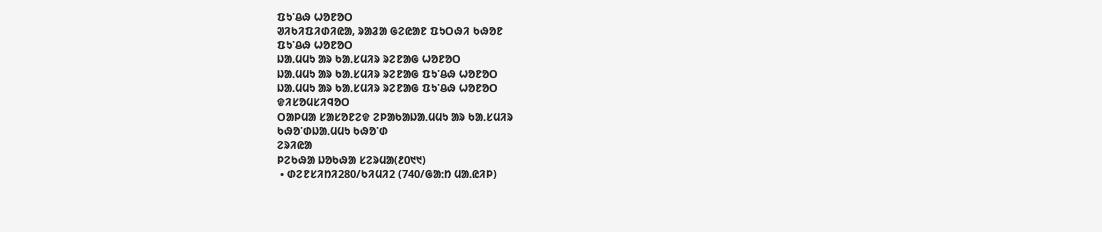ᱯᱩᱸᱪᱷ ᱦᱚᱱᱚᱛ
ᱣᱤᱠᱤᱯᱤᱰᱤᱭᱟ, ᱨᱟᱲᱟ ᱜᱮᱭᱟᱱ ᱯᱩᱛᱷᱤ ᱠᱷᱚᱱ
ᱯᱩᱸᱪᱷ ᱦᱚᱱᱚᱛ
ᱡᱟᱹᱢᱢᱩ ᱟᱨ ᱠᱟᱹᱥᱢᱤᱨ ᱨᱮᱱᱟᱜ ᱦᱚᱱᱚᱛ
ᱡᱟᱹᱢᱢᱩ ᱟᱨ ᱠᱟᱹᱥᱢᱤᱨ ᱨᱮᱱᱟᱜ ᱯᱩᱸᱪᱷ ᱦᱚᱱᱚᱛ
ᱡᱟᱹᱢᱢᱩ ᱟᱨ ᱠᱟᱹᱥᱢᱤᱨ ᱨᱮᱱᱟᱜ ᱯᱩᱸᱪᱷ ᱦᱚᱱᱚᱛ
ᱫᱤᱥᱚᱢᱥᱤᱧᱚᱛ
ᱛᱟᱞᱢᱟ ᱥᱟᱥᱚᱱᱮᱫ ᱮᱞᱟᱠᱟᱡᱟᱹᱢᱢᱩ ᱟᱨ ᱠᱟᱹᱥᱢᱤᱨ
ᱠᱷᱚᱸᱰᱡᱟᱹᱢᱢᱩ ᱠᱷᱚᱸᱰ
ᱮᱨᱤᱭᱟ
ᱞᱮᱠᱷᱟ ᱡᱚᱠᱷᱟ ᱥᱮᱨᱢᱟ(᱒᱐᱑᱑)
 • ᱰᱮᱱᱥᱤᱴᱤ280/ᱠᱤᱢᱤ2 (740/ᱜᱟᱺᱴ ᱢᱟᱹᱭᱤᱞ)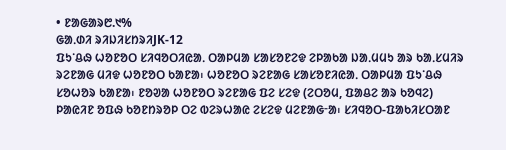• ᱱᱟᱜᱟᱨ᱘.᱑%
ᱜᱟᱹᱰᱤ ᱨᱤᱡᱤᱥᱴᱨᱤJK-12
ᱯᱩᱸᱪᱷ ᱦᱚᱱᱚᱛ ᱥᱤᱧᱚᱛᱤᱭᱟᱹ ᱛᱟᱞᱢᱟ ᱥᱟᱥᱚᱱᱮᱫ ᱮᱞᱟᱠᱟ ᱡᱟᱹᱢᱢᱩ ᱟᱨ ᱠᱟᱹᱥᱢᱤᱨ ᱨᱮᱱᱟᱜ ᱢᱤᱫ ᱦᱚᱱᱚᱛ ᱠᱟᱱᱟ᱾ ᱦᱚᱱᱚᱛ ᱨᱮᱱᱟᱜ ᱥᱟᱥᱚᱱᱤᱭᱟᱹ ᱛᱟᱞᱢᱟ ᱯᱩᱸᱪᱷ ᱥᱚᱦᱚᱨ ᱠᱟᱱᱟ᱾ ᱱᱚᱣᱟ ᱦᱚᱱᱚᱛ ᱨᱮᱱᱟᱜ ᱯᱮ ᱥᱮᱫ (ᱮᱛᱚᱢ, ᱯᱟᱪᱮ ᱟᱨ ᱠᱚᱧᱮ) ᱞᱟᱭᱤᱱ ᱚᱯᱷ ᱠᱚᱱᱴᱨᱚᱞ ᱛᱮ ᱵᱮᱨᱦᱟᱭ ᱮᱥᱮᱫ ᱢᱮᱱᱟᱜᱼᱟ᱾ ᱥᱤᱧᱚᱛ-ᱯᱟᱠᱤᱥᱛᱟᱱ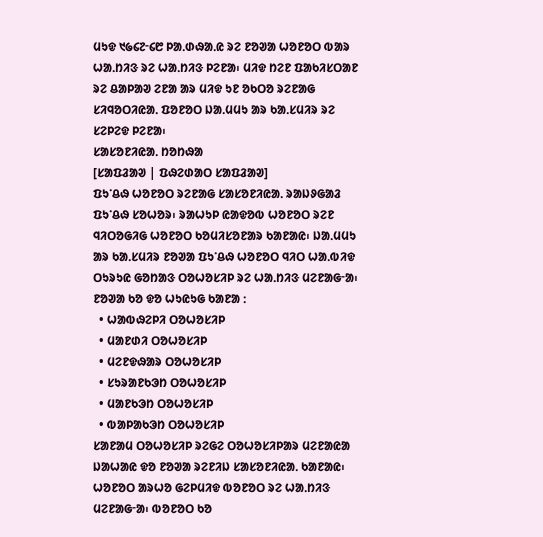ᱢᱩᱫ ᱑᱙᱔᱗ᱼ᱔᱘ ᱞᱟᱹᱰᱷᱟᱹᱭ ᱨᱮ ᱱᱚᱣᱟ ᱦᱚᱱᱚᱛ ᱵᱟᱨ ᱦᱟᱹᱴᱤᱝ ᱨᱮ ᱦᱟᱹᱴᱤᱝ ᱞᱮᱱᱟ᱾ ᱢᱤᱫ ᱴᱮᱱ ᱯᱟᱠᱤᱥᱛᱟᱱ ᱨᱮ ᱪᱟᱞᱟᱣ ᱮᱱᱟ ᱟᱨ ᱢᱤᱫ ᱩᱱ ᱚᱠᱛᱚ ᱨᱮᱱᱟᱜ ᱥᱤᱧᱚᱛᱤᱭᱟᱹ ᱯᱚᱱᱚᱛ ᱡᱟᱹᱢᱢᱩ ᱟᱨ ᱠᱟᱹᱥᱢᱤᱨ ᱨᱮ ᱥᱮᱞᱮᱫ ᱞᱮᱱᱟ᱾
ᱥᱟᱥᱚᱱᱤᱭᱟᱹ ᱴᱚᱴᱷᱟ
[ᱥᱟᱯᱲᱟᱣ | ᱯᱷᱮᱰᱟᱛ ᱥᱟᱯᱲᱟᱣ]
ᱯᱩᱸᱪᱷ ᱦᱚᱱᱚᱛ ᱨᱮᱱᱟᱜ ᱥᱟᱥᱚᱱᱤᱭᱟᱹ ᱨᱟᱡᱽᱜᱟᱲ ᱯᱩᱸᱪᱷ ᱥᱚᱦᱚᱨ᱾ ᱨᱟᱦᱩᱞ ᱭᱟᱫᱚᱵ ᱦᱚᱱᱚᱛ ᱨᱮᱱ ᱧᱤᱛᱚᱜᱤᱜ ᱦᱚᱱᱚᱛ ᱠᱚᱢᱤᱥᱚᱱᱟᱨ ᱠᱟᱱᱟᱭ᱾ ᱡᱟᱹᱢᱢᱩ ᱟᱨ ᱠᱟᱹᱥᱢᱤᱨ ᱱᱚᱣᱟ ᱯᱩᱸᱪᱷ ᱦᱚᱱᱚᱛ ᱧᱤᱛ ᱦᱟᱹᱵᱤᱫ ᱛᱩᱨᱩᱭ ᱜᱚᱴᱟᱝ ᱛᱚᱦᱚᱥᱤᱞ ᱨᱮ ᱦᱟᱹᱴᱤᱝ ᱢᱮᱱᱟᱜᱼᱟ᱾ ᱱᱚᱣᱟ ᱠᱚ ᱫᱚ ᱦᱩᱭᱩᱜ ᱠᱟᱱᱟ ᱺ
  • ᱦᱟᱵᱷᱮᱞᱤ ᱛᱚᱦᱚᱥᱤᱞ
  • ᱢᱟᱱᱰᱤ ᱛᱚᱦᱚᱥᱤᱞ
  • ᱢᱮᱱᱫᱷᱟᱨ ᱛᱚᱦᱚᱥᱤᱞ
  • ᱥᱩᱨᱟᱱᱠᱳᱴ ᱛᱚᱦᱚᱥᱤᱞ
  • ᱢᱟᱱᱠᱳᱴ ᱛᱚᱦᱚᱥᱤᱞ
  • ᱵᱟᱞᱟᱠᱳᱴ ᱛᱚᱦᱚᱥᱤᱞ
ᱥᱟᱱᱟᱢ ᱛᱚᱦᱚᱥᱤᱞ ᱨᱮᱜᱮ ᱛᱚᱦᱚᱥᱤᱞᱟᱨ ᱢᱮᱱᱟᱭᱟ ᱡᱟᱦᱟᱭ ᱫᱚ ᱱᱚᱣᱟ ᱨᱮᱱᱤᱡ ᱥᱟᱥᱚᱱᱤᱭᱟᱹ ᱠᱟᱱᱟᱭ᱾ ᱦᱚᱱᱚᱛ ᱟᱨᱦᱚ ᱜᱮᱞᱢᱤᱫ ᱵᱚᱱᱚᱛ ᱨᱮ ᱦᱟᱹᱴᱤᱝ ᱢᱮᱱᱟᱜᱼᱟ᱾ ᱵᱚᱱᱚᱛ ᱠᱚ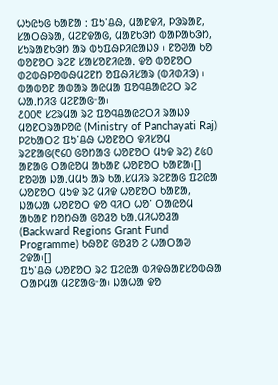ᱦᱩᱭᱩᱜ ᱠᱟᱱᱟ ᱺ ᱯᱩᱸᱪᱷ, ᱢᱟᱱᱫᱤ, ᱞᱳᱨᱟᱱ, ᱥᱟᱛᱷᱨᱟ, ᱢᱮᱱᱫᱟᱜ, ᱢᱟᱱᱠᱳᱴ ᱵᱟᱞᱟᱠᱳᱴ, ᱥᱩᱨᱟᱱᱠᱳᱴ ᱟᱨ ᱵᱩᱯᱷᱞᱤᱭᱟᱡᱽ ᱾ ᱱᱚᱣᱟ ᱠᱚ ᱵᱚᱱᱚᱛ ᱨᱮᱱ ᱥᱟᱥᱚᱱᱤᱭᱟᱹ ᱫᱚ ᱵᱚᱱᱚᱛ ᱰᱮᱵᱷᱞᱚᱵᱷᱢᱮᱱᱴ ᱚᱯᱷᱤᱥᱟᱨ (ᱵᱤᱰᱤᱳ) ᱾ ᱵᱟᱵᱚᱱ ᱟᱵᱟᱨ ᱟᱭᱢᱟ ᱯᱚᱧᱪᱟᱭᱮᱛ ᱨᱮ ᱦᱟᱹᱴᱤᱝ ᱢᱮᱱᱟᱜᱼᱟ᱾
᱒᱐᱐᱖ ᱥᱮᱨᱢᱟ ᱨᱮ ᱯᱚᱧᱪᱟᱭᱮᱛᱤ ᱨᱟᱡᱽ ᱢᱚᱱᱛᱨᱟᱞᱚᱭ (Ministry of Panchayati Raj) ᱞᱮᱠᱟᱛᱮ ᱯᱩᱸᱪᱷ ᱦᱚᱱᱚᱛ ᱫᱤᱥᱚᱢ ᱨᱮᱱᱟᱜ(᱖᱔᱐ ᱜᱚᱴᱟᱝ ᱦᱚᱱᱚᱛ ᱢᱩᱫ ᱨᱮ) ᱒᱕᱐ ᱟᱱᱟᱜ ᱛᱟᱭᱚᱢ ᱟᱠᱟᱱ ᱦᱚᱱᱚᱛ ᱠᱟᱱᱟ᱾[] ᱱᱚᱣᱟ ᱡᱟᱹᱢᱢᱩ ᱟᱨ ᱠᱟᱹᱥᱢᱤᱨ ᱨᱮᱱᱟᱜ ᱯᱮᱭᱟ ᱦᱚᱱᱚᱛ ᱢᱩᱫ ᱨᱮ ᱢᱤᱫ ᱦᱚᱱᱚᱛ ᱠᱟᱱᱟ, ᱡᱟᱦᱟ ᱦᱚᱱᱚᱛ ᱫᱚ ᱧᱤᱛ ᱦᱚᱸ ᱛᱟᱭᱚᱢ ᱟᱠᱟᱱ ᱴᱚᱴᱷᱟ ᱜᱚᱲᱚ ᱠᱟᱹᱢᱤᱦᱚᱲᱟ (Backward Regions Grant Fund Programme) ᱠᱷᱚᱱ ᱜᱚᱲᱚ ᱮ ᱦᱟᱛᱟᱣ ᱮᱫᱟ᱾[]
ᱯᱩᱸᱪᱷ ᱦᱚᱱᱚᱛ ᱨᱮ ᱯᱮᱭᱟ ᱵᱤᱫᱷᱟᱱᱥᱚᱵᱷᱟ ᱛᱟᱞᱢᱟ ᱢᱮᱱᱟᱜᱼᱟ᱾ ᱡᱟᱦᱟ ᱫᱚ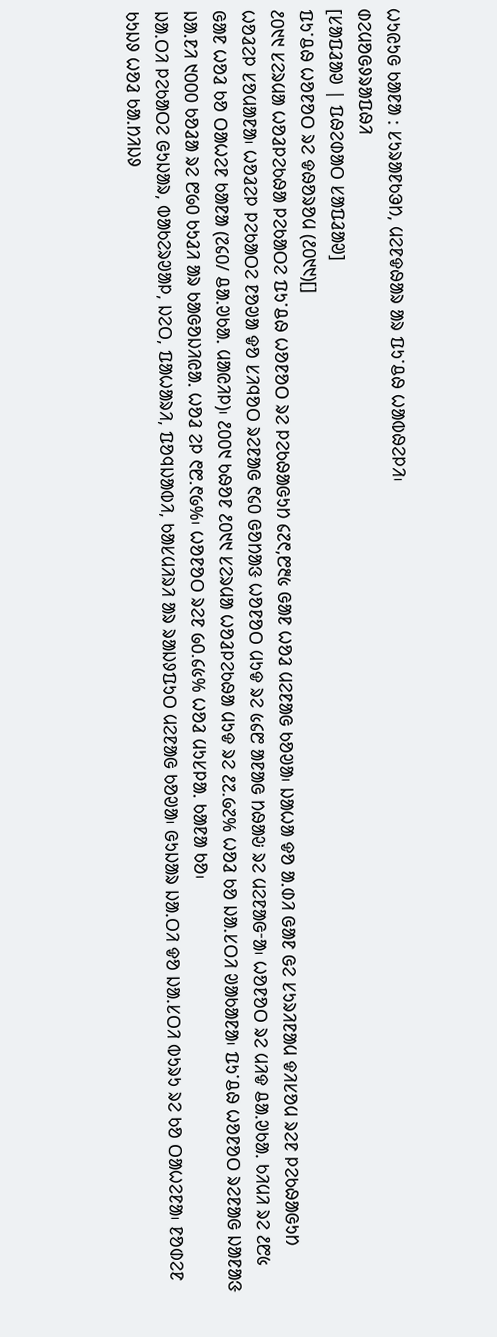ᱦᱩᱭᱩᱜ ᱠᱟᱱᱟ ᱺ ᱥᱩᱨᱟᱱᱠᱳᱴ, ᱢᱮᱱᱫᱷᱟᱨ ᱟᱨ ᱯᱩᱸᱪᱷ ᱦᱟᱵᱷᱮᱞᱤ᱾
ᱰᱮᱢᱚᱜᱽᱨᱟᱯᱷᱤ
[ᱥᱟᱯᱲᱟᱣ | ᱯᱷᱮᱰᱟᱛ ᱥᱟᱯᱲᱟᱣ]
ᱯᱩᱸᱪᱷ ᱦᱚᱱᱚᱛ ᱨᱮ ᱫᱷᱚᱨᱚᱢ (᱒᱐᱑᱑)[]
᱒᱐᱑᱑ ᱥᱮᱨᱢᱟ ᱦᱚᱲᱞᱮᱠᱷᱟ ᱞᱮᱠᱟᱛᱮ ᱯᱩᱸᱪᱷ ᱦᱚᱱᱚᱛ ᱨᱮ ᱞᱮᱠᱷᱟᱜᱩᱴ ᱔᱗᱖,᱘᱓᱕ ᱜᱟᱱ ᱦᱚᱲ ᱢᱮᱱᱟᱜ ᱠᱚᱣᱟ᱾ ᱡᱟᱦᱟ ᱫᱚ ᱟᱹᱰᱤ ᱜᱟᱱ ᱜᱮ ᱥᱩᱨᱤᱱᱟᱢ ᱫᱤᱥᱚᱢ ᱨᱮᱱ ᱞᱮᱠᱷᱟᱜᱩᱴ ᱦᱚᱲᱮᱞ ᱥᱚᱢᱟᱱᱟ᱾ ᱦᱚᱲᱮᱞ ᱞᱮᱠᱟᱛᱮ ᱱᱚᱣᱟ ᱫᱚ ᱥᱤᱧᱚᱛ ᱨᱮᱱᱟᱜ ᱖᱔᱐ ᱜᱚᱴᱟᱝ ᱦᱚᱱᱚᱛ ᱢᱩᱫ ᱨᱮ ᱕᱔᱘ ᱟᱱᱟᱜ ᱴᱷᱟᱶ ᱨᱮ ᱢᱮᱱᱟᱜᱼᱟ᱾ ᱦᱚᱱᱚᱛ ᱨᱮ ᱢᱤᱫ ᱪᱟᱹᱣᱠᱟᱹ ᱠᱤᱢᱤ ᱨᱮ ᱒᱘᱕ ᱜᱟᱱ ᱦᱚᱲ ᱠᱚ ᱛᱟᱦᱮᱱ ᱠᱟᱱᱟ (᱗᱔᱐/ ᱪᱟᱹᱣᱠᱟᱹ ᱢᱟᱭᱤᱞ)᱾ ᱒᱐᱐᱑ ᱠᱷᱚᱱ ᱒᱐᱑᱑ ᱥᱮᱨᱢᱟ ᱦᱚᱲᱞᱮᱠᱷᱟ ᱢᱩᱫ ᱨᱮ ᱒᱗.᱙᱗% ᱦᱚᱲ ᱠᱚ ᱡᱟᱹᱥᱛᱤ ᱣᱟᱠᱟᱱᱟ᱾ ᱯᱩᱸᱪᱷ ᱦᱚᱱᱚᱛ ᱨᱮᱱᱟᱜ ᱡᱟᱱᱟᱝ ᱡᱟᱹᱱᱤ ᱑᱐᱐᱐ ᱠᱚᱲᱟ ᱨᱮ ᱘᱙᱐ ᱠᱩᱲᱤ ᱟᱨ ᱠᱟᱜᱚᱡᱤᱭᱟᱹ ᱦᱚᱲ ᱮᱞ ᱖᱘.᱖᱙%᱾ ᱦᱚᱱᱚᱛ ᱨᱮᱱ ᱙᱐.᱔᱕% ᱦᱚᱲ ᱢᱩᱥᱞᱟᱹ ᱠᱟᱱᱟ ᱠᱚ᱾
ᱡᱟᱹᱛᱤ ᱞᱮᱠᱟᱛᱮ ᱜᱩᱡᱟᱨ, ᱵᱟᱠᱮᱨᱣᱟᱞ, ᱡᱮᱛ, ᱯᱟᱦᱟᱨᱤ, ᱯᱚᱧᱡᱟᱵᱤ, ᱠᱟᱥᱢᱤᱨᱤ ᱟᱨ ᱨᱟᱡᱽᱯᱩᱛ ᱢᱮᱱᱟᱜ ᱠᱚᱣᱟ᱾ ᱜᱩᱡᱟᱨ ᱡᱟᱹᱛᱤ ᱫᱚ ᱡᱟᱹᱥᱛᱤ ᱵᱩᱨᱩ ᱨᱮ ᱠᱚ ᱛᱟᱦᱮᱱᱟ᱾ ᱱᱚᱰᱮᱱ ᱠᱩᱡᱽ ᱦᱚᱲ ᱠᱟᱹᱴᱤᱡᱽ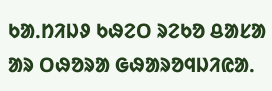ᱠᱟᱹᱴᱤᱡᱽ ᱠᱷᱮᱛ ᱨᱮᱠᱚ ᱪᱟᱥᱟ ᱟᱨ ᱛᱷᱚᱨᱟ ᱜᱷᱟᱨᱚᱧᱡᱤᱭᱟᱹ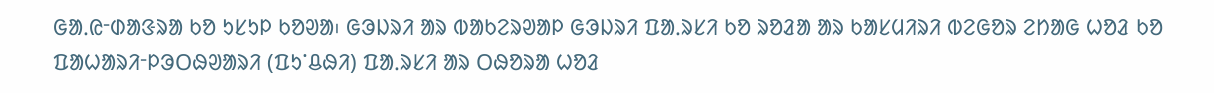ᱜᱟᱹᱭᱼᱰᱟᱝᱨᱟ ᱠᱚ ᱩᱥᱩᱞ ᱠᱚᱣᱟ᱾ ᱜᱳᱡᱨᱤ ᱟᱨ ᱵᱟᱠᱮᱨᱣᱟᱞ ᱜᱳᱡᱨᱤ ᱯᱟᱹᱨᱥᱤ ᱠᱚ ᱨᱚᱲᱟ ᱟᱨ ᱠᱟᱥᱢᱤᱨᱤ ᱵᱮᱜᱚᱨ ᱮᱴᱟᱜ ᱦᱚᱲ ᱠᱚ ᱯᱟᱦᱟᱨᱤᱼᱞᱳᱛᱷᱣᱟᱨᱤ (ᱯᱩᱸᱪᱷᱤ) ᱯᱟᱹᱨᱥᱤ ᱟᱨ ᱛᱷᱚᱨᱟ ᱦᱚᱲ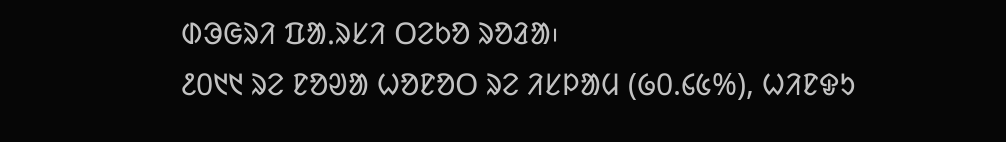ᱰᱳᱜᱨᱤ ᱯᱟᱹᱨᱥᱤ ᱛᱮᱠᱚ ᱨᱚᱲᱟ᱾
᱒᱐᱑᱑ ᱨᱮ ᱱᱚᱣᱟ ᱦᱚᱱᱚᱛ ᱨᱮ ᱤᱥᱞᱟᱢ (᱙᱐.᱔᱕%), ᱦᱤᱱᱫᱩ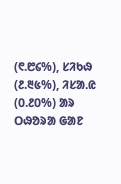(᱖.᱘᱔%), ᱥᱤᱠᱷ (᱒.᱓᱕%), ᱤᱥᱟᱹᱭ (᱐.᱒᱐%) ᱟᱨ ᱛᱷᱚᱨᱟ ᱜᱟᱱ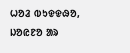ᱦᱚᱲ ᱵᱩᱫᱫᱷᱚ, ᱡᱚᱭᱱᱚ ᱟᱨ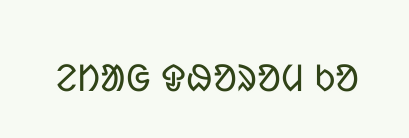ᱮᱴᱟᱜ ᱫᱷᱚᱨᱚᱢ ᱠᱚ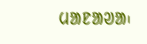ᱢᱟᱱᱟᱣᱟ᱾